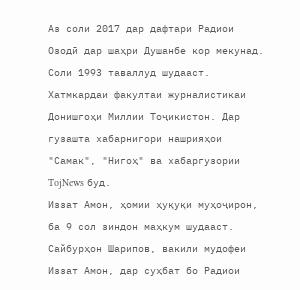Аз соли 2017 дар дафтари Радиои Озодӣ дар шаҳри Душанбе кор мекунад. Соли 1993 таваллуд шудааст. Хатмкардаи факултаи журналистикаи Донишгоҳи Миллии Тоҷикистон. Дар гузашта хабарнигори нашрияҳои "Самак", "Нигоҳ" ва хабаргузории TojNews буд.
Иззат Амон, ҳомии ҳуқуқи муҳоҷирон, ба 9 сол зиндон маҳкум шудааст. Сайбурҳон Шарипов, вакили мудофеи Иззат Амон, дар суҳбат бо Радиои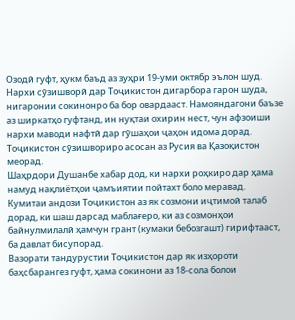Озодӣ гуфт, ҳукм баъд аз зуҳри 19-уми октябр эълон шуд.
Нархи сӯзишворӣ дар Тоҷикистон дигарбора гарон шуда, нигаронии сокинонро ба бор овардааст. Намояндагони баъзе аз ширкатҳо гуфтанд, ин нуқтаи охирин нест, чун афзоиши нархи маводи нафтӣ дар гӯшаҳои ҷаҳон идома дорад. Тоҷикистон сӯзишвориро асосан аз Русия ва Қазоқистон меорад.
Шаҳрдори Душанбе хабар дод, ки нархи роҳкиро дар ҳама намуд нақлиётҳои ҷамъиятии пойтахт боло меравад.
Кумитаи андози Тоҷикистон аз як созмони иҷтимоӣ талаб дорад, ки шаш дарсад маблағеро, ки аз созмонҳои байнулмилалӣ ҳамчун грант (кумаки бебозгашт) гирифтааст, ба давлат бисупорад.
Вазорати тандурустии Тоҷикистон дар як изҳороти баҳсбарангез гуфт, ҳама сокинони аз 18-сола болои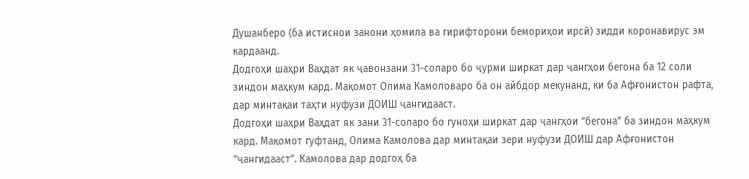Душанберо (ба истиснои занони ҳомила ва гирифторони бемориҳои ирсӣ) зидди коронавирус эм кардаанд.
Додгоҳи шаҳри Ваҳдат як ҷавонзани 31-соларо бо ҷурми ширкат дар ҷангҳои бегона ба 12 соли зиндон маҳкум кард. Мақомот Олима Камоловаро ба он айбдор мекунанд, ки ба Афғонистон рафта, дар минтақаи таҳти нуфузи ДОИШ ҷангидааст.
Додгоҳи шаҳри Ваҳдат як зани 31-соларо бо гуноҳи ширкат дар ҷангҳои “бегона” ба зиндон маҳкум кард. Мақомот гуфтанд, Олима Камолова дар минтақаи зери нуфузи ДОИШ дар Афғонистон “ҷангидааст”. Камолова дар додгоҳ ба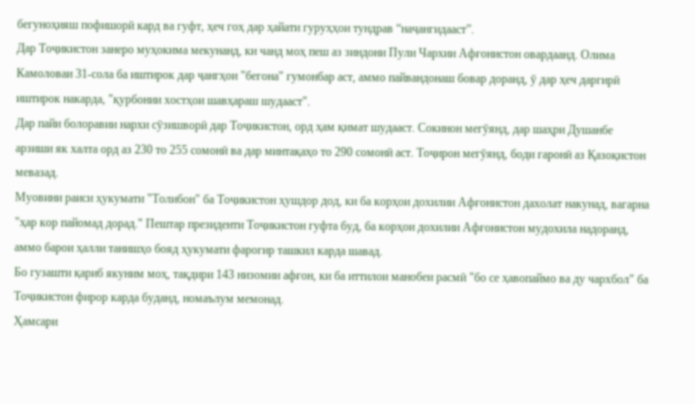бегуноҳияш пофишорӣ кард ва гуфт, ҳеч гоҳ дар ҳайати гуруҳҳои тундрав “наҷангидааст”.
Дар Тоҷикистон занеро муҳокима мекунанд, ки чанд моҳ пеш аз зиндони Пули Чархии Афғонистон овардаанд. Олима Камоловаи 31-сола ба иштирок дар ҷангҳои "бегона" гумонбар аст, аммо пайвандонаш бовар доранд, ӯ дар ҳеч даргирӣ иштирок накарда, "қурбонии хостҳои шавҳараш шудааст".
Дар пайи болоравии нархи сӯзишворӣ дар Тоҷикистон, орд ҳам қимат шудааст. Сокинон мегӯянд, дар шаҳри Душанбе арзиши як халта орд аз 230 то 255 сомонӣ ва дар минтақаҳо то 290 сомонӣ аст. Тоҷирон мегӯянд, боди гаронӣ аз Қазоқистон мевазад.
Муовини раиси ҳукумати "Толибон" ба Тоҷикистон ҳушдор дод, ки ба корҳои дохилии Афғонистон дахолат накунад, вагарна "ҳар кор пайомад дорад." Пештар президенти Тоҷикистон гуфта буд, ба корҳои дохилии Афғонистон мудохила надоранд, аммо барои ҳалли танишҳо бояд ҳукумати фарогир ташкил карда шавад.
Бо гузашти қариб якуним моҳ, тақдири 143 низомии афғон, ки ба иттилои манобеи расмӣ "бо се ҳавопаймо ва ду чархбол" ба Тоҷикистон фирор карда буданд, номаълум мемонад.
Ҳамсари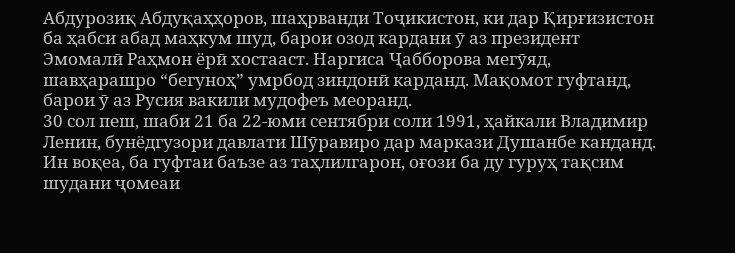Абдурозиқ Абдуқаҳҳоров, шаҳрванди Тоҷикистон, ки дар Қирғизистон ба ҳабси абад маҳкум шуд, барои озод кардани ӯ аз президент Эмомалӣ Раҳмон ёрӣ хостааст. Наргиса Ҷабборова мегӯяд, шавҳарашро “бегуноҳ” умрбод зиндонӣ карданд. Мақомот гуфтанд, барои ӯ аз Русия вакили мудофеъ меоранд.
30 сол пеш, шаби 21 ба 22-юми сентябри соли 1991, ҳайкали Владимир Ленин, бунёдгузори давлати Шӯравиро дар маркази Душанбе канданд. Ин воқеа, ба гуфтаи баъзе аз таҳлилгарон, оғози ба ду гуруҳ тақсим шудани ҷомеаи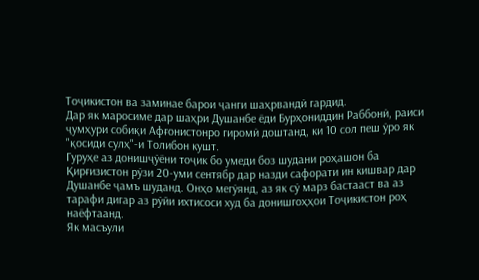Тоҷикистон ва заминае барои ҷанги шаҳрвандӣ гардид.
Дар як маросиме дар шаҳри Душанбе ёди Бурҳониддин Раббонӣ, раиси ҷумҳури собиқи Афғонистонро гиромӣ доштанд, ки 10 сол пеш ӯро як "қосиди сулҳ"-и Толибон кушт.
Гуруҳе аз донишҷӯёни тоҷик бо умеди боз шудани роҳашон ба Қирғизистон рӯзи 20-уми сентябр дар назди сафорати ин кишвар дар Душанбе ҷамъ шуданд. Онҳо мегӯянд, аз як сӯ марз бастааст ва аз тарафи дигар аз рӯйи ихтисоси худ ба донишгоҳҳои Тоҷикистон роҳ наёфтаанд.
Як масъули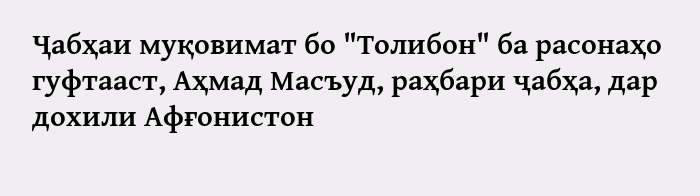Ҷабҳаи муқовимат бо "Толибон" ба расонаҳо гуфтааст, Аҳмад Масъуд, раҳбари ҷабҳа, дар дохили Афғонистон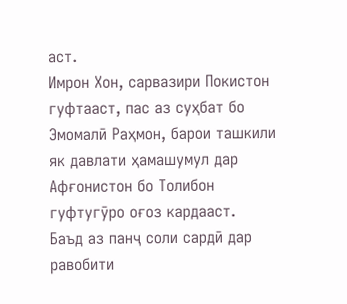аст.
Имрон Хон, сарвазири Покистон гуфтааст, пас аз суҳбат бо Эмомалӣ Раҳмон, барои ташкили як давлати ҳамашумул дар Афғонистон бо Толибон гуфтугӯро оғоз кардааст.
Баъд аз панҷ соли сардӣ дар равобити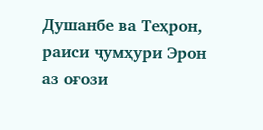Душанбе ва Теҳрон, раиси ҷумҳури Эрон аз оғози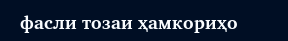фасли тозаи ҳамкориҳо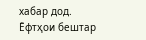хабар дод.
Ёфтҳои бештар